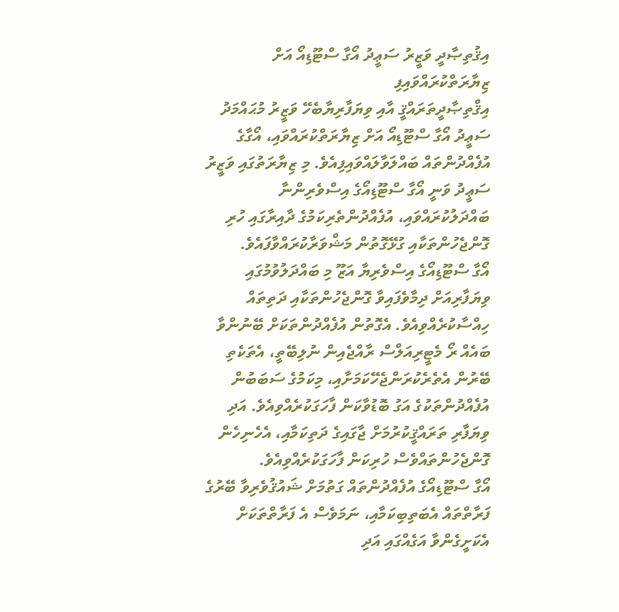އިޤުތިޞާދީ ވަޒީރު ސަޢީދު އޯގާ ސްޓޫޑިއޯ އަށް ޒިޔާރަތްކުރައްވައިފި
އިޤްތިޞާދީތަރައްޤީ އާއި ވިޔަފާރިޔާބެހޭ ވަޒީރު މުޙައްމަދު ސަޢީދު އޯގާ ސްޓޫޑިއޯ އަށް ޒިޔާރަތްކުރައްވައި، އޯގާގެ އުފެއްދުންތައް ބައްލަވާލައްވައިފިއެވެ. މި ޒިޔާރަތުގައި ވަޒީރު ސަޢީދު ވަނީ އޯގާ ސްޓޫޑިއޯގެ އިސްވެރިންނާ ބައްދަލުކުރައްވައި، އުފެއްދުންތެރިކަމުގެ ދާއިރާގައި ހުރި ގޮންޖެހުންތަކާއި ގުޅޭގޮތުން މަޝްވަރާކުރައްވާފައެވެ.
އޯގާ ސްޓޫޑިއޯގެ އިސްވެރިޔާ އަޒޫ މި ބައްދަލުވުމުގައި ވިޔަފާރިއަށް ދިމާވެފައިވާ ގޮންޖެހުންތަކާއި ދަތިތައް ހިއްސާކުރެއްވިއެވެ. އެގޮތުން އުފެއްދުންތަކަށް ބޭނުންވާ ބައެއް ރޯ މެޓީރިއަލްސް ރާއްޖެއިން ނުލިބޭތީ، އެތަކެތި ބޭރުން އެތެރެކުރަންޖެހޭކަމަށާއި، މިކަމުގެ ސަބަބުން އުފެއްދުންތަކުގެ އަގު ބޮޑުވާކަން ފާހަގަކުރެއްވިއެވެ. އަދި ވިޔަފާރި ތަރައްޤީކުރުމަށް ޖާގައިގެ ދަތިކަމާއި، އެހެނިހެން ގޮންޖެހުންތައްވެސް ހުރިކަން ފާހަގަކުރެއްވިއެވެ.
އޯގާ ސްޓޫޑިއޯގެ އުފެއްދުންތައް ގަތުމަށް ޝައުޤުވެރިވާ ބޭރުގެ ފަރާތްތައް އެބަތިބިކަމާއި، ނަމަވެސް އެ ފަރާތްތަކަށް އެކަށީގެންވާ އަގެއްގައި އަދި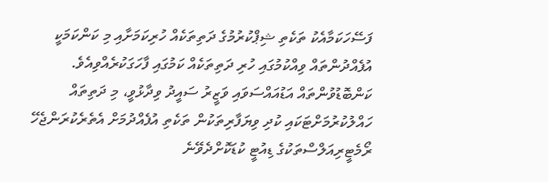ފަސޭހަކަމާއެކު ތަކެތި ޝިޕްކުރުމުގެ ދަތިތަކެއް ހުރިކަމަށާއި މި ކަންކަމަކީ އުފެއްދުންތައް ވިއްކުމުގައި ހުރި ދަތިތަކެއް ކަމުގައި ފާހަގަކުރެއްވިއެވެ.
ކަންބޮޑުވުންތައް އަޑުއައްސަވައި ވަޒީރު ސައީދު ވިދާޅުވީ، މި ދަތިތައް ހައްލުކުރުމަށްޓަކައި ކުދި ވިޔަފާރިތަކުން ތަކެތި އުފެއްދުމަށް އެތެރެކުރަންޖެހޭ ރޯމެޓީރިއަލްސްތަކުގެ ޑިއުޓީ ކުޑަކޮށްދެވޭނެ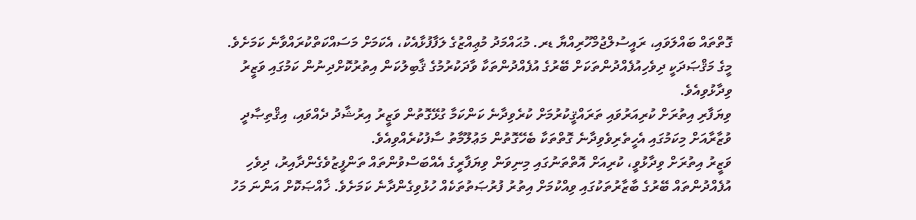ގޮތްތައް ބައްލަވައި، ރައީސުލްޖުމްހޫރިއްޔާ ޑރ. މުޙައްމަދު މުޢިއްޒުގެ ލަފާފުޅާއެކު، އެކަމަށް މަސައްކަތްކުރައްވާނެ ކަމަށެވެ. މީގެ މަޤްޞަދަކީ ދިވެހިއުފެއްދުންތަކަށް ބޭރުގެ އުފެއްދުންތަކާ ވާދަކުރުމުގެ ޤާބިލުކަން އިތުރުކޮށްދިނުން ކަމުގައި ވަޒީރު ވިދާޅުވިއެވެ.
ވިޔަފާރި އިތުރަށް ކުރިއަރުވައި ތަރައްޤީކުރުމަށް ކުރެވިދާނެ ކަންކަމާ ގުޅޭގޮތުން ވަޒީރު އިރުޝާދު ދެއްވައި، އިޤްތިޞާދީ ވުޒާރާއަށް މިކަމުގައި އެހީތެރިވެވިދާނެ ގޮތްތަކާ ބެހޭގޮތުން މަޢުލޫމާތު ސާފުކުރެއްވިއެވެ.
ވަޒީރު އިތުރަށް ވިދާޅުވީ، ކުރިއަށް އޮތްތަނުގައި މިނިވަން ވިޔަފާރީގެ އެއްބަސްވުންތައް ތަންފީޒުވެގެންދާއިރު، ދިވެހި އުފެއްދުންތައް ބޭރުގެ ބާޒާރުތަކުގައި ވިއްކުމަށް އިތުރު ފުރުޞަތުތަކެއް ހުޅުވިގެންދާނެ ކަމަށެވެ. ޚާއްޞަކޮށް އަންނަ މަހު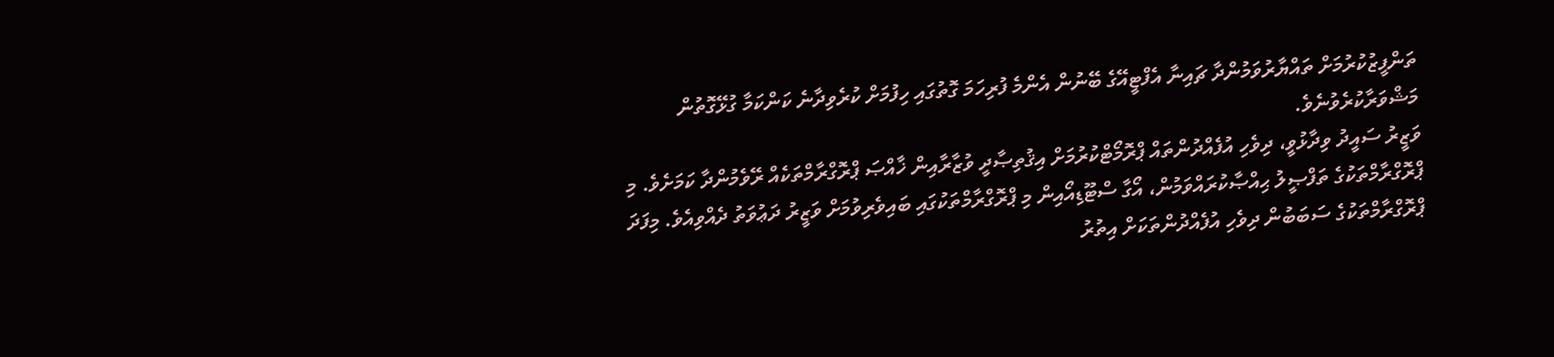ތަންފީޒުކުރުމަށް ތައްޔާރުވަމުންދާ ޗައިނާ އެފްޓީއޭގެ ބޭނުން އެންމެ ފުރިހަމަ ގޮތުގައި ހިފުމަށް ކުރެވިދާނެ ކަންކަމާ ގުޅޭގޮތުން މަޝްވަރާކުރެވުނެވެ.
ވަޒީރު ސައީދު ވިދާޅުވީ، ދިވެހި އުފެއްދުންތައް ޕްރޮމޯޓްކުރުމަށް އިޤުތިޞާދީ ވުޒާރާއިން ޚާއްޞަ ޕްރޮގްރާމްތަކެއް ރޭވެމުންދާ ކަމަށެވެ. މި ޕްރޮގްރާމްތަކުގެ ތަފްޞީލު ޙިއްޞާކުރައްވަމުން، އޯގާ ސްޓޫޑިއޯއިން މި ޕްރޮގްރާމްތަކުގައި ބައިވެރިވުމަށް ވަޒީރު ދަޢުވަތު ދެއްވިއެވެ. މިފަދަ ޕްރޮގްރާމްތަކުގެ ސަބަބުން ދިވެހި އުފެއްދުންތަކަށް އިތުރު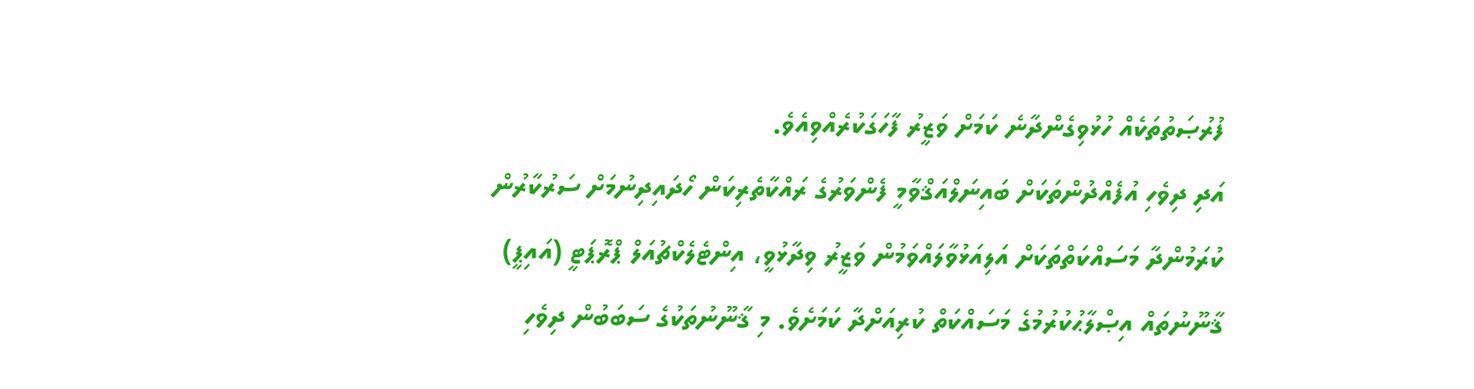ފުރުޞަތުތަކެއް ހުޅުވިގެންދާނެ ކަމަށް ވަޒީރު ފާހަގަކުރެއްވިއެވެ.
އަދި ދިވެހި އުފެއްދުންތަކަށް ބައިނަލްއަޤްވާމީ ފެންވަރުގެ ރައްކާތެރިކަން ހޯދައިދިނުމަށް ސަރުކާރުން ކުރަމުންދާ މަސައްކަތްތަކަށް އަލިއަޅުވާލައްވަމުން ވަޒީރު ވިދާޅުވީ، އިންޓެލެކްޗުއަލް ޕްރޮޕަޓީ (އައިޕީ) ޤާނޫނުތައް އިޞްލާޙުކުރުމުގެ މަސައްކަތް ކުރިއަށްދާ ކަމަށެވެ. މި ޤާނޫނުތަކުގެ ސަބަބުން ދިވެހި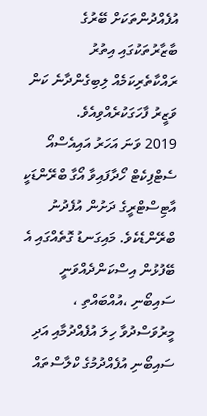އުފެއްދުންތަކަށް ބޭރުގެ ބާޒާރުތަކުގައި އިތުރު ރައްކާތެރިކަމެއް ލިބިގެންދާނެ ކަން ވަޒީރު ފާހަގަކުރެއްވިއެވެ.
2019 ވަނަ އަހަރު އައިއެސްއޯ ސެޓްފިކެޓް ހޯދާފައިވާ އޯގާ ބްރޭންޑަކީ އާޓިސްޓްރީގެ ދަށުން އުފެދުނު ބްރޭންޑެކެވެ. މައިގަނޑު ގޮތެއްގައި އެ ބޭފުޅުން އިސްކަންދެއްވަނީ ސައިބޯނި ،އުއްބައްތި ، މީރުވަސްދުވާ ހިލަ އުފެއްދުމާއި އަދި ސައިބޯނި އުފެއްދުމުގެ ކްލާސްތައް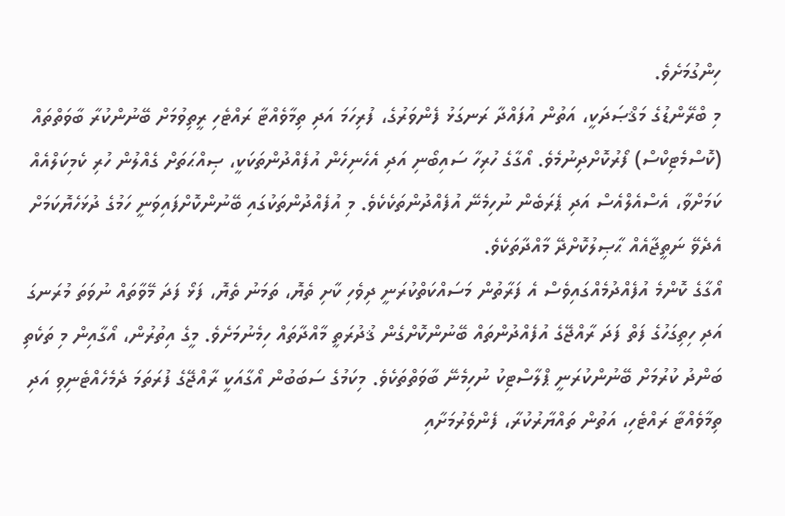ހިންގުމަށެވެ.
މި ބްރޭންޑުގެ މަޤްޞަދަކީ، އަތުން އުފައްދާ ރަނގަޅު ފެންވަރުގެ، ފުރިހަމަ އަދި ތިމާވެއްޓާ ރައްޓެހި ރީތިވުމަށް ބޭނުންކުރާ ބާވަތްތައް (ކޮސްމެޓިކްސް) ފޯރުކޮށްދިނުމެވެ. އޯގާގެ ހުރިހާ ސައިބޯނި އަދި އެހެނިހެން އުފެއްދުންތަކަކީ، ޞިއްޙަތަށް ގެއްލުން ހުރި ކެމިކަލްއެއް ކަމަށްވާ، އެސްއެލްއެސް އަދި ޕެރަބެން ނުހިމެނޭ އުފެއްދުންތަކެކެވެ. މި އުފެއްދުންތަކުގައި ބޭނުންކޮށްފައިވަނީ ހަމުގެ ދުޅަހެޔޮކަމަށް އެދެވޭ ނަތީޖާއެއް ޙާޞިލުކޮށްދޭ މާއްދާތަކެވެ.
އޯގާގެ ކޮންމެ އުފެއްދުމެއްގައިވެސް އެ ފަރާތުން މަސައްކަތްކުރަނީ ދިވެހި ކާށި ތެޔޮ، ތަމަނު ތެޔޮ، ފަޅޯ ފަދަ މޭވާތައް ނުވަތަ މުރަނގަ އަދި ހިތިގަހުގެ ފަތް ފަދަ ރާއްޖޭގެ އުފެއްދުންތައް ބޭނުންކޮށްގެން ޤުދުރަތީ މާއްދާތައް ހިމެނުމަށެވެ. މީގެ އިތުރުން، އޯގާއިން މި ތަކެތި ބަންދު ކުރުމަށް ބޭނުންކުރަނީ ޕްލާސްޓިކު ނުހިމެނޭ ބާވަތްތަކެވެ. މިކަމުގެ ސަބަބުން އޯގާއަކީ ރާއްޖޭގެ ފުރަތަމަ ދެމެހެއްޓެނިވި އަދި ތިމާވެއްޓާ ރައްޓެހި، އަތުން ތައްޔާރުކުރާ، ފެންވެރުމަށާއި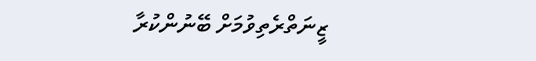ޒީނަތްރެތިވުމަށް ބޭނުންކުރާ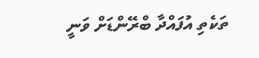ތަކެތި އުފައްދާ ބްރޭންޑަށް ވަނީ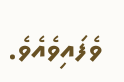ވެފައިވެއެވެ.